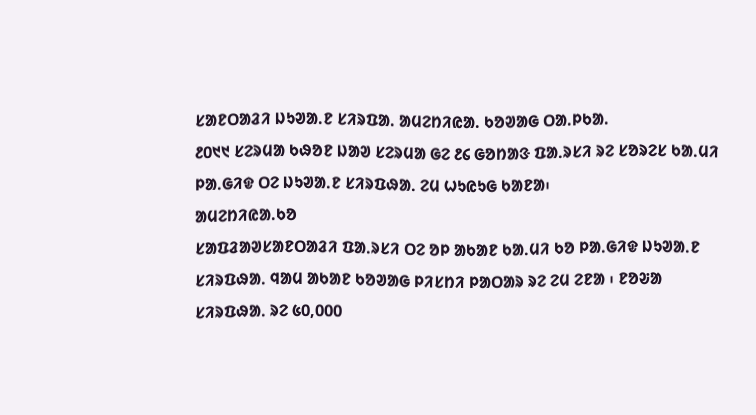ᱥᱟᱱᱛᱟᱲᱤ ᱡᱩᱣᱟ.ᱱ ᱥᱤᱨᱯᱟ. ᱟᱢᱮᱴᱤᱭᱟ. ᱠᱚᱣᱟᱜ ᱛᱟ.ᱞᱠᱟ.
᱒᱐᱑᱑ ᱥᱮᱨᱢᱟ ᱠᱷᱚᱱ ᱡᱟᱣ ᱥᱮᱨᱢᱟ ᱜᱮ ᱒᱔ ᱜᱚᱴᱟᱝ ᱯᱟᱹᱨᱥᱤ ᱨᱮ ᱥᱚᱨᱮᱥ ᱠᱟᱹᱢᱤ ᱞᱟᱹᱜᱤᱫ ᱛᱮ ᱡᱩᱣᱟᱹᱱ ᱥᱤᱨᱯᱷᱟᱹ ᱮᱢ ᱦᱩᱭᱩᱜ ᱠᱟᱱᱟ᱾
ᱟᱢᱮᱴᱤᱭᱟ.ᱠᱚ
ᱥᱟᱯᱲᱟᱣᱥᱟᱱᱛᱟᱲᱤ ᱯᱟᱹᱨᱥᱤ ᱛᱮ ᱚᱞ ᱟᱠᱟᱱ ᱠᱟᱹᱢᱤ ᱠᱚ ᱞᱟᱹᱜᱤᱫ ᱡᱩᱣᱟᱹᱱ ᱥᱤᱨᱯᱷᱟᱹ ᱧᱟᱢ ᱟᱠᱟᱱ ᱠᱚᱣᱟᱜ ᱞᱤᱥᱴᱤ ᱞᱟᱛᱟᱨ ᱨᱮ ᱮᱢ ᱮᱱᱟ ᱾ ᱱᱚᱶᱟ ᱥᱤᱨᱯᱷᱟᱹ ᱨᱮ ᱕᱐,᱐᱐᱐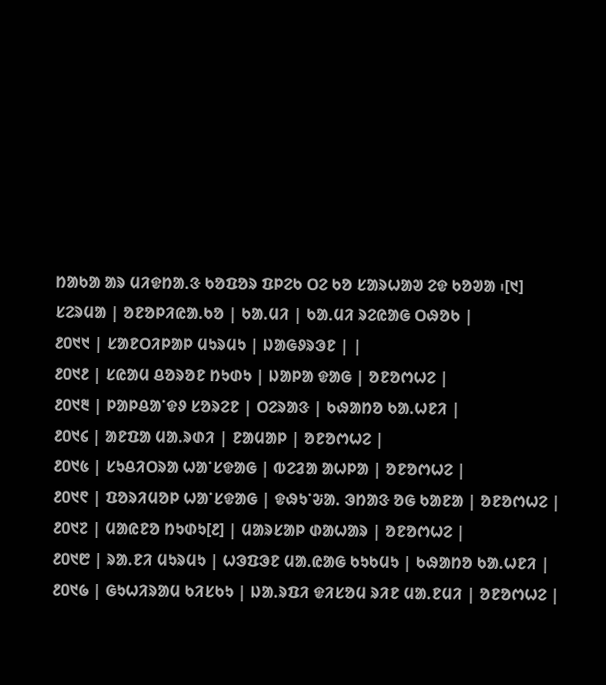ᱴᱟᱠᱟ ᱟᱨ ᱢᱤᱫᱴᱟᱹᱝ ᱠᱚᱯᱚᱨ ᱯᱞᱮᱠ ᱛᱮ ᱠᱚ ᱥᱟᱨᱦᱟᱣ ᱮᱫ ᱠᱚᱣᱟ ᱾[᱑]
ᱥᱮᱨᱢᱟ | ᱚᱱᱚᱞᱤᱭᱟ.ᱠᱚ | ᱠᱟ.ᱢᱤ | ᱠᱟᱹᱢᱤ ᱨᱮᱭᱟᱜ ᱛᱷᱚᱠ |
᱒᱐᱑᱑ | ᱥᱟᱱᱛᱤᱞᱟᱞ ᱢᱩᱨᱢᱩ | ᱡᱟᱜᱽᱨᱳᱱ | |
᱒᱐᱑᱒ | ᱥᱭᱟᱢ ᱪᱚᱨᱚᱱ ᱴᱩᱰᱩ | ᱡᱟᱞᱟ ᱫᱟᱜ | ᱚᱱᱚᱬᱦᱮ |
᱒᱐᱑᱓ | ᱞᱟᱞᱪᱟᱸᱫᱽ ᱥᱚᱨᱮᱱ | ᱛᱮᱨᱟᱝ | ᱠᱷᱟᱴᱚ ᱠᱟ.ᱦᱱᱤ |
᱒᱐᱑᱔ | ᱟᱱᱯᱟ ᱢᱟ.ᱨᱰᱤ | ᱱᱟᱢᱟᱞ | ᱚᱱᱚᱬᱦᱮ |
᱒᱐᱑᱕ | ᱥᱩᱪᱤᱛᱨᱟ ᱦᱟᱸᱥᱫᱟᱜ | ᱵᱮᱲᱟ ᱟᱦᱞᱟ | ᱚᱱᱚᱬᱦᱮ |
᱒᱐᱑᱖ | ᱯᱚᱨᱤᱢᱚᱞ ᱦᱟᱸᱥᱫᱟᱜ | ᱫᱷᱩᱸᱶᱟ. ᱳᱴᱟᱝ ᱚᱜ ᱠᱟᱱᱟ | ᱚᱱᱚᱬᱦᱮ |
᱒᱐᱑᱗ | ᱢᱟᱭᱱᱚ ᱴᱩᱰᱩ[᱒] | ᱢᱟᱨᱥᱟᱞ ᱰᱟᱦᱟᱨ | ᱚᱱᱚᱬᱦᱮ |
᱒᱐᱑᱘ | ᱨᱟ.ᱱᱤ ᱢᱩᱨᱢᱩ | ᱦᱳᱯᱳᱱ ᱢᱟ.ᱭᱟᱜ ᱠᱩᱠᱢᱩ | ᱠᱷᱟᱴᱚ ᱠᱟ.ᱦᱱᱤ |
᱒᱐᱑᱙ | ᱜᱩᱦᱤᱨᱟᱢ ᱠᱤᱥᱠᱩ | ᱡᱟ.ᱨᱯᱤ ᱫᱤᱥᱚᱢ ᱨᱤᱱ ᱢᱟ.ᱱᱢᱤ | ᱚᱱᱚᱬᱦᱮ |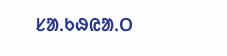ᱥᱟᱹᱠᱷᱭᱟᱹᱛ